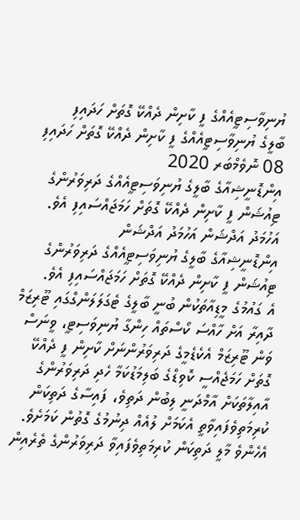ޔުނިވާސިޓީއެއްގެ ފީ ކާށިން ދެއްކޭ ގޮތަށް ހަދައިފި
ބާލީގެ ޔުނިވާސިޓީއެއްގެ ފީ ކާށިން ދެއްކޭ ގޮތަށް ހަދައިފި
08 ނޮވެމްބަރ 2020
އިންޑޮނީޝިއާގެ ބާލީގެ ޔުނިވަސިޓީއެއްގެ ދަރިވަރުންގެ ޓިއުޝަން ފީ ކާށިން ދެއްކޭ ގޮތަށް ހަމަޖައްސައިފި އެވެ.
އަހުމަދު އަދްޝަން އަހުމަދު އަދްޝަން
އިންޑޮނީޝިއާގެ ބާލީގެ ޔުނިވަސިޓީއެއްގެ ދަރިވަރުންގެ ޓިއުޝަން ފީ ކާށިން ދެއްކޭ ގޮތަށް ހަމަޖައްސައިފި އެވެ.
އެ ގައުމުގެ މީޑިއާތަކުން ބުނީ ބާލީގެ ޓެގަލަލަންގްގައި ޓޫރިޒަމް ދާއިރާ އަށް ހާއްސަ ކޯސްތައް ހިންގާ ޔުނިވަސިޓީ، ވީނަސް ވަން ޓޫރިޒަމް އެކެޑެމީގެ ދަރިވަރުންނަށް ކާށިން ފީ ދެއްކޭ ގޮތަށް ހަމަޖެއްސީ ކޮވިޑްގެ ބަލިމަޑުކަމާ ހެދި ދަރިވަރުންގެ އާއިލާތަކަށް އާމްދަނީ ލިބުން ދަތިވެ، ފައިސާގެ ދަތިކަން ކުރިމަތިވެފައިވާތީ އެކަމަށް ލުއެއް ދިނުމުގެ ގޮތުން ކަމަށެވެ.
އެހެންވެ މާލީ ދަތިކަން ކުރިމަތިވެފައިވާ ދަރިވަރުންގެ ތެރެއިން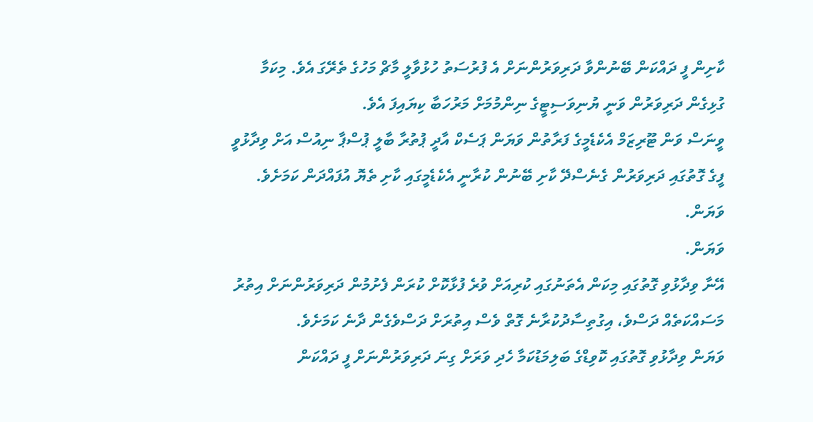ކާށިން ފީ ދައްކަން ބޭނުންވާ ދަރިވަރުންނަށް އެ ފުރުސަތު ހުޅުވާލީ މާޗް މަހުގެ ތެރޭގަ އެވެ. މިކަމާ ގުޅިގެން ދަރިވަރުން ވަނީ ޔުނިވަސިޓީގެ ނިންމުމަށް މަރުހަބާ ކިޔައިފަ އެވެ.
ވީނަސް ވަން ޓޫރިޒަމް އެކެޑެމީގެ ފަރާތުން ވަޔަން ޕަސެކް އާދީ ޕުތުރާ ބާލީ ޕުސްޕާ ނިއުސް އަށް ވިދާޅުވީ ފީގެ ގޮތުގައި ދަރިވަރުން ގެނެސްދޭ ކާށި ބޭނުން ކުރާނީ އެކެޑެމީގައި ކާށި ތެޔޮ އުފައްދަން ކަމަށެވެ.
ވަޔަން.
ވަޔަން.
އޭނާ ވިދާޅުވި ގޮތުގައި މިކަން އެތަނުގައި ކުރިއަށް ވުރެ ފުޅާކޮށް ކުރަން ފެށުމުން ދަރިވަރުންނަށް އިތުރު މަސައްކަތެއް ދަސްވެ، އިގުތިސާދުކުރާނެ ގޮތް ވެސް އިތުރަށް ދަސްވެގެން ދާނެ ކަމަށެވެ.
ވަޔަން ވިދާޅުވި ގޮތުގައި ކޮވިޑްގެ ބަލިމަޑުކަމާ ހެދި ވަރަށް ގިނަ ދަރިވަރުންނަށް ފީ ދައްކަން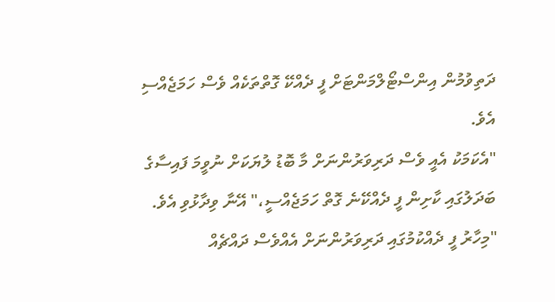ދަތިވުމުން އިންސްޓޯލްމަންޓަށް ފީ ދެއްކޭ ގޮތްތަކެއް ވެސް ހަމަޖެއްސި އެވެ.
"އެކަމަކު އެއީ ވެސް ދަރިވަރުންނަށް މާ ބޮޑު ލުޔަކަށް ނުވީމަ ފައިސާގެ ބަދަލުގައި ކާށިން ފީ ދެއްކޭނެ ގޮތް ހަމަޖެއްސީ،" އޭނާ ވިދާޅުވި އެވެ. "މިހާރު ފީ ދެއްކުމުގައި ދަރިވަރުންނަށް އެއްވެސް ދައްޗެއް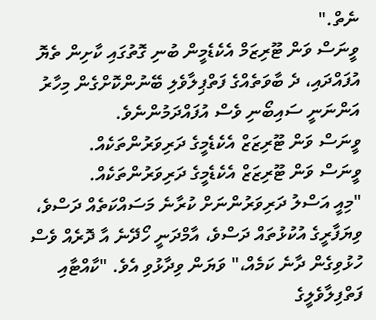ނެތް."
ވީނަސް ވަން ޓޫރިޒަމް އެކެޑެމީން ބުނި ގޮތުގައި ކާށިން ތެޔޮ އުފައްދައި، ދެ ބާވަތެއްގެ ފަތްޕިލާވެލި ބޭނުންކޮށްގެން މިހާރު އަންނަނީ ސައިބޯނި ވެސް އުފައްދަމުންނެވެ.
ވީނަސް ވަން ޓޫރިޒަޒް އެކެޑެމީގެ ދަރިވަރުންތަކެއް.
ވީނަސް ވަން ޓޫރިޒަޒް އެކެޑެމީގެ ދަރިވަރުންތަކެއް.
"މިއީ އަސްލު ދަރިވަރުންނަށް ކުރާނެ މަސައްކަތެއް ދަސްވެ، ވިޔަފާރީގެ އުކުޅުތައް ދަސްވެ، އާމްދަނީ ހޯދޭނެ އާ ދޮރެއް ވެސް ހުޅުވިގެން ދާނެ ކަމެއް،" ވަޔަން ވިދާޅުވި އެވެ. "ކާއްޓާއި ފަތްފިލާވެލީގެ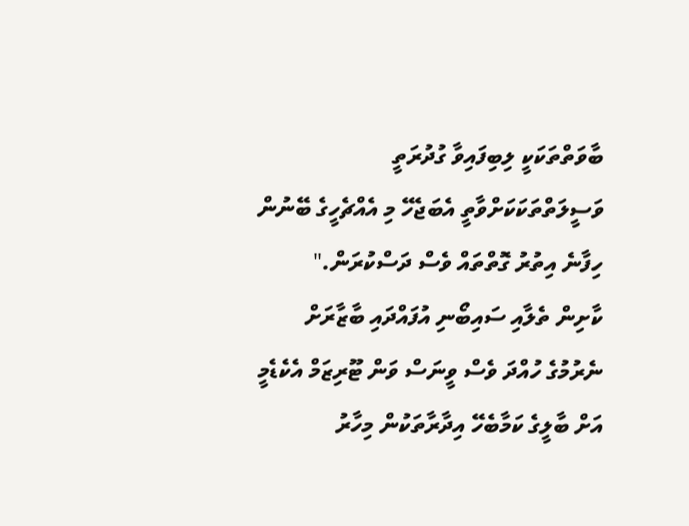ބާވަތްތަކަކީ ލިބިފައިވާ ގުދުރަތީ ވަސީލަތްތަކަކަށްވާތީ އެބަޖެހޭ މި އެއްޗެހީގެ ބޭނުން ހިފާނެ އިތުރު ގޮތްތައް ވެސް ދަސްކުރަން."
ކާށިން ތެލާއި ސައިބޯނި އުފައްދައި ބާޒާރަށް ނެރުމުގެ ހުއްދަ ވެސް ވީނަސް ވަން ޓޫރިޒަމް އެކެޑެމީ އަށް ބާލީގެ ކަމާބެހޭ އިދާރާތަކުން މިހާރު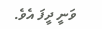ވަނީ ދީފަ އެވެ.